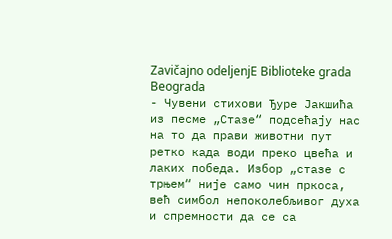Zavičajno odeljenjE Biblioteke grada Beograda
- Чувени стихови Ђуре Јакшића из песме „Стазе“ подсећају нас на то да прави животни пут ретко када води преко цвећа и лаких победа. Избор „стазе с трњем“ није само чин пркоса, већ симбол непоколебљивог духа и спремности да се са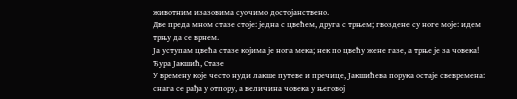животним изазовима суочимо достојанствено.
Две преда мном стазе стоје: једна с цвећем, друга с трњем; гвоздене су ноге моје: идем трњу да се врнем.
Ја уступам цвећа стазе којима је нога мека; нек по цвећу жене газе, а трње је за човека!
Ђура Јакшић, Стазе
У времену које често нуди лакше путеве и пречице, Јакшићева порука остаје свевремена: снага се рађа у отпору, а величина човека у његовој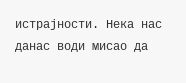истрајности. Нека нас данас води мисао да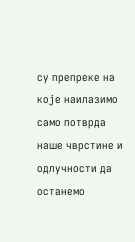су препреке на које наилазимо само потврда наше чврстине и одлучности да останемо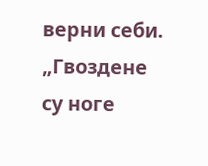верни себи.
„Гвоздене су ноге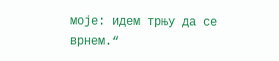моје: идем трњу да се врнем.“